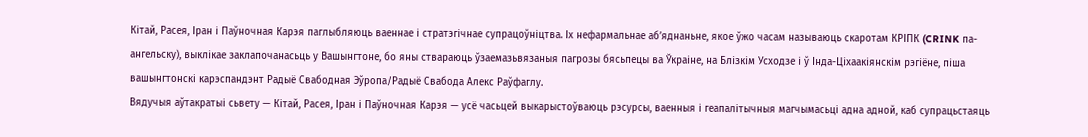Кітай, Расея, Іран і Паўночная Карэя паглыбляюць ваеннае і стратэгічнае супрацоўніцтва. Іх нефармальнае аб’яднаньне, якое ўжо часам называюць скаротам КРІПК (CRINK па-ангельску), выклікае заклапочанасьць у Вашынгтоне, бо яны ствараюць ўзаемазьвязаныя пагрозы бясьпецы ва Ўкраіне, на Блізкім Усходзе і ў Інда-Ціхаакіянскім рэгіёне, піша вашынгтонскі карэспандэнт Радыё Свабодная Эўропа/Радыё Свабода Алекс Раўфаглу.
Вядучыя аўтакратыі сьвету — Кітай, Расея, Іран і Паўночная Карэя — усё часьцей выкарыстоўваюць рэсурсы, ваенныя і геапалітычныя магчымасьці адна адной, каб супрацьстаяць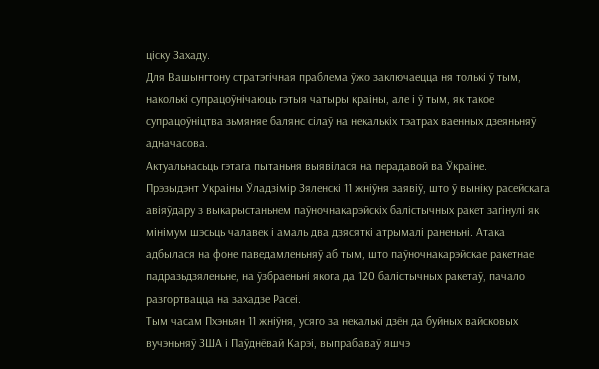ціску Захаду.
Для Вашынгтону стратэгічная праблема ўжо заключаецца ня толькі ў тым, наколькі супрацоўнічаюць гэтыя чатыры краіны, але і ў тым, як такое супрацоўніцтва зьмяняе балянс сілаў на некалькіх тэатрах ваенных дзеяньняў адначасова.
Актуальнасьць гэтага пытаньня выявілася на перадавой ва Ўкраіне.
Прэзыдэнт Украіны Ўладзімір Зяленскі 11 жніўня заявіў, што ў выніку расейскага авіяўдару з выкарыстаньнем паўночнакарэйскіх балістычных ракет загінулі як мінімум шэсьць чалавек і амаль два дзясяткі атрымалі раненьні. Атака адбылася на фоне паведамленьняў аб тым, што паўночнакарэйскае ракетнае падразьдзяленьне, на ўзбраеньні якога да 120 балістычных ракетаў, пачало разгортвацца на захадзе Расеі.
Тым часам Пхэньян 11 жніўня, усяго за некалькі дзён да буйных вайсковых вучэньняў ЗША і Паўднёвай Карэі, выпрабаваў яшчэ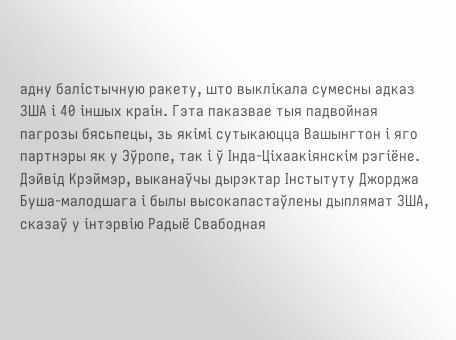адну балістычную ракету, што выклікала сумесны адказ ЗША і 40 іншых краін. Гэта паказвае тыя падвойная пагрозы бясьпецы, зь якімі сутыкаюцца Вашынгтон і яго партнэры як у Эўропе, так і ў Інда-Ціхаакіянскім рэгіёне.
Дэйвід Крэймэр, выканаўчы дырэктар Інстытуту Джорджа Буша-малодшага і былы высокапастаўлены дыплямат ЗША, сказаў у інтэрвію Радыё Свабодная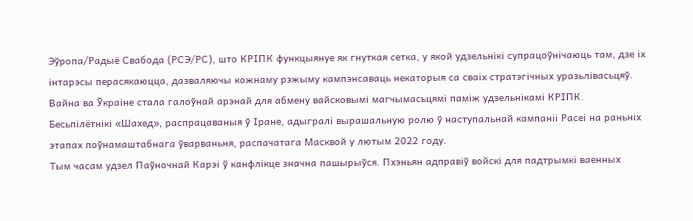Эўропа/Радыё Свабода (РСЭ/РС), што КРІПК функцыянуе як гнуткая сетка, у якой удзельнікі супрацоўнічаюць там, дзе іх інтарэсы перасякаюцца, дазваляючы кожнаму рэжыму кампэнсаваць некаторыя са сваіх стратэгічных уразьлівасьцяў.
Вайна ва Ўкраіне стала галоўнай арэнай для абмену вайсковымі магчымасьцямі паміж удзельнікамі КРІПК.
Бесьпілётнікі «Шахед», распрацаваныя ў Іране, адыгралі вырашальную ролю ў наступальнай кампаніі Расеі на раньніх этапах поўнамаштабнага ўварваньня, распачатага Масквой у лютым 2022 году.
Тым часам удзел Паўночнай Карэі ў канфлікце значна пашырыўся. Пхэньян адправіў войскі для падтрымкі ваенных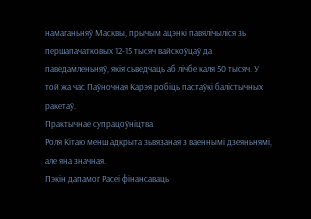намаганьняў Масквы, прычым ацэнкі павялічыліся зь першапачатковых 12-15 тысяч вайскоўцаў да паведамленьняў, якія сьведчаць аб лічбе каля 50 тысяч. У той жа час Паўночная Карэя робіць пастаўкі балістычных ракетаў.
Практычнае супрацоўніцтва
Роля Кітаю менш адкрыта зьвязаная з ваеннымі дзеяньнямі, але яна значная.
Пэкін дапамог Расеі фінансаваць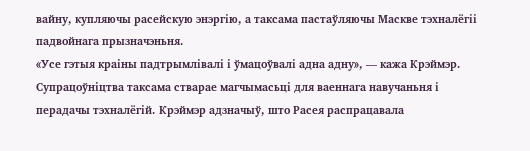вайну, купляючы расейскую энэргію, а таксама пастаўляючы Маскве тэхналёгіі падвойнага прызначэньня.
«Усе гэтыя краіны падтрымлівалі і ўмацоўвалі адна адну», — кажа Крэймэр.
Супрацоўніцтва таксама стварае магчымасьці для ваеннага навучаньня і перадачы тэхналёгій. Крэймэр адзначыў, што Расея распрацавала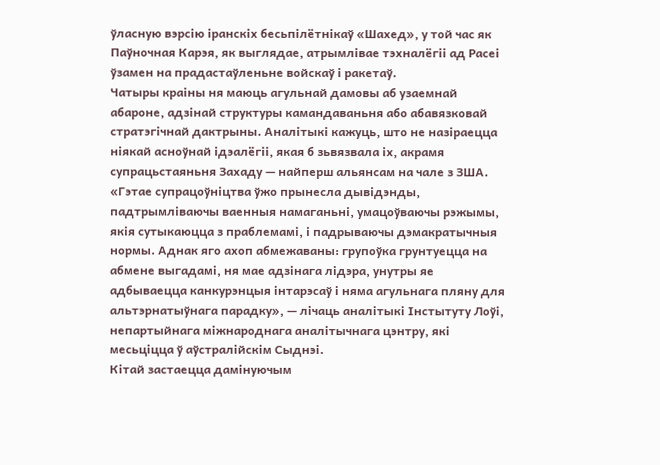ўласную вэрсію іранскіх бесьпілётнікаў «Шахед», у той час як Паўночная Карэя, як выглядае, атрымлівае тэхналёгіі ад Расеі ўзамен на прадастаўленьне войскаў і ракетаў.
Чатыры краіны ня маюць агульнай дамовы аб узаемнай абароне, адзінай структуры камандаваньня або абавязковай стратэгічнай дактрыны. Аналітыкі кажуць, што не назіраецца ніякай асноўнай ідэалёгіі, якая б зьвязвала іх, акрамя супрацьстаяньня Захаду — найперш альянсам на чале з ЗША.
«Гэтае супрацоўніцтва ўжо прынесла дывідэнды, падтрымліваючы ваенныя намаганьні, умацоўваючы рэжымы, якія сутыкаюцца з праблемамі, і падрываючы дэмакратычныя нормы. Аднак яго ахоп абмежаваны: групоўка грунтуецца на абмене выгадамі, ня мае адзінага лідэра, унутры яе адбываецца канкурэнцыя інтарэсаў і няма агульнага пляну для альтэрнатыўнага парадку», — лічаць аналітыкі Інстытуту Лоўі, непартыйнага міжнароднага аналітычнага цэнтру, які месьціцца ў аўстралійскім Сыднэі.
Кітай застаецца дамінуючым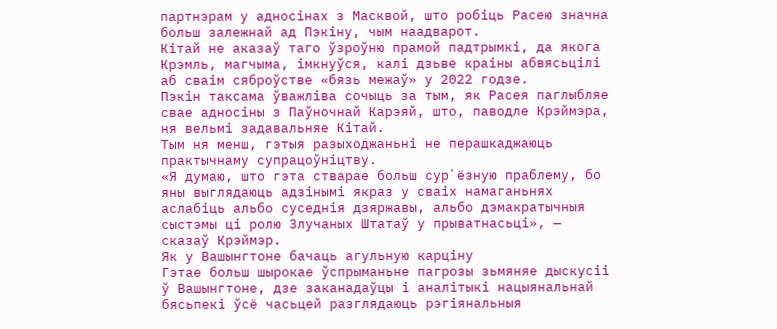партнэрам у адносінах з Масквой, што робіць Расею значна больш залежнай ад Пэкіну, чым наадварот.
Кітай не аказаў таго ўзроўню прамой падтрымкі, да якога Крэмль, магчыма, імкнуўся, калі дзьве краіны абвясьцілі аб сваім сяброўстве «бязь межаў» у 2022 годзе.
Пэкін таксама ўважліва сочыць за тым, як Расея паглыбляе свае адносіны з Паўночнай Карэяй, што, паводле Крэймэра, ня вельмі задавальняе Кітай.
Тым ня менш, гэтыя разыходжаньні не перашкаджаюць практычнаму супрацоўніцтву.
«Я думаю, што гэта стварае больш сурʼёзную праблему, бо яны выглядаюць адзінымі якраз у сваіх намаганьнях аслабіць альбо суседнія дзяржавы, альбо дэмакратычныя сыстэмы ці ролю Злучаных Штатаў у прыватнасьці», — сказаў Крэймэр.
Як у Вашынгтоне бачаць агульную карціну
Гэтае больш шырокае ўспрыманьне пагрозы зьмяняе дыскусіі ў Вашынгтоне, дзе заканадаўцы і аналітыкі нацыянальнай бясьпекі ўсё часьцей разглядаюць рэгіянальныя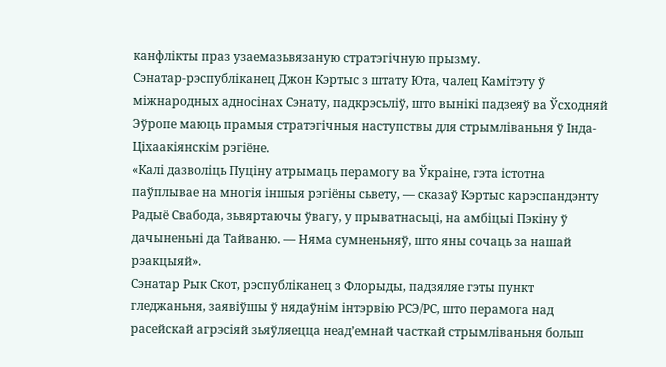канфлікты праз узаемазьвязаную стратэгічную прызму.
Сэнатар-рэспубліканец Джон Кэртыс з штату Юта, чалец Камітэту ў міжнародных адносінах Сэнату, падкрэсьліў, што вынікі падзеяў ва Ўсходняй Эўропе маюць прамыя стратэгічныя наступствы для стрымліваньня ў Інда-Ціхаакіянскім рэгіёне.
«Калі дазволіць Пуціну атрымаць перамогу ва Ўкраіне, гэта істотна паўплывае на многія іншыя рэгіёны сьвету, — сказаў Кэртыс карэспандэнту Радыё Свабода, зьвяртаючы ўвагу, у прыватнасьці, на амбіцыі Пэкіну ў дачыненьні да Тайваню. — Няма сумненьняў, што яны сочаць за нашай рэакцыяй».
Сэнатар Рык Скот, рэспубліканец з Флорыды, падзяляе гэты пункт гледжаньня, заявіўшы ў нядаўнім інтэрвію РСЭ/РС, што перамога над расейскай агрэсіяй зьяўляецца неадʼемнай часткай стрымліваньня больш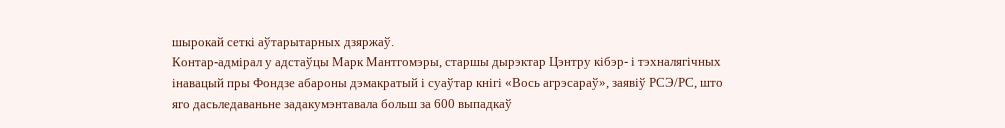шырокай сеткі аўтарытарных дзяржаў.
Контар-адмірал у адстаўцы Марк Мантгомэры, старшы дырэктар Цэнтру кібэр- і тэхналягічных інавацый пры Фондзе абароны дэмакратый і суаўтар кнігі «Вось агрэсараў», заявіў РСЭ/РС, што яго дасьледаваньне задакумэнтавала больш за 600 выпадкаў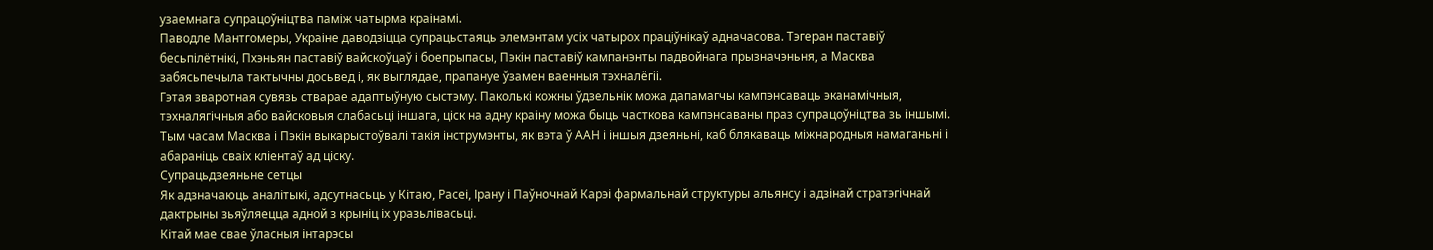узаемнага супрацоўніцтва паміж чатырма краінамі.
Паводле Мантгомеры, Украіне даводзіцца супрацьстаяць элемэнтам усіх чатырох праціўнікаў адначасова. Тэгеран паставіў бесьпілётнікі, Пхэньян паставіў вайскоўцаў і боепрыпасы, Пэкін паставіў кампанэнты падвойнага прызначэньня, а Масква забясьпечыла тактычны досьвед і, як выглядае, прапануе ўзамен ваенныя тэхналёгіі.
Гэтая зваротная сувязь стварае адаптыўную сыстэму. Паколькі кожны ўдзельнік можа дапамагчы кампэнсаваць эканамічныя, тэхналягічныя або вайсковыя слабасьці іншага, ціск на адну краіну можа быць часткова кампэнсаваны праз супрацоўніцтва зь іншымі.
Тым часам Масква і Пэкін выкарыстоўвалі такія інструмэнты, як вэта ў ААН і іншыя дзеяньні, каб блякаваць міжнародныя намаганьні і абараніць сваіх кліентаў ад ціску.
Супрацьдзеяньне сетцы
Як адзначаюць аналітыкі, адсутнасьць у Кітаю, Расеі, Ірану і Паўночнай Карэі фармальнай структуры альянсу і адзінай стратэгічнай дактрыны зьяўляецца адной з крыніц іх уразьлівасьці.
Кітай мае свае ўласныя інтарэсы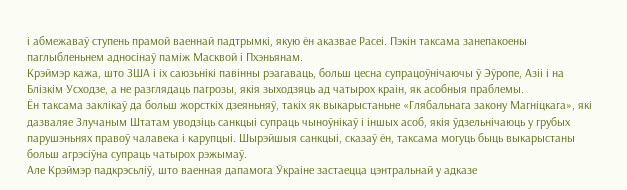і абмежаваў ступень прамой ваеннай падтрымкі, якую ён аказвае Расеі. Пэкін таксама занепакоены паглыбленьнем адносінаў паміж Масквой і Пхэньянам.
Крэймэр кажа, што ЗША і іх саюзьнікі павінны рэагаваць, больш цесна супрацоўнічаючы ў Эўропе, Азіі і на Блізкім Усходзе, а не разглядаць пагрозы, якія зыходзяць ад чатырох краін, як асобныя праблемы.
Ён таксама заклікаў да больш жорсткіх дзеяньняў, такіх як выкарыстаньне «Глябальнага закону Магніцкага», які дазваляе Злучаным Штатам уводзіць санкцыі супраць чыноўнікаў і іншых асоб, якія ўдзельнічаюць у грубых парушэньнях правоў чалавека і карупцыі. Шырэйшыя санкцыі, сказаў ён, таксама могуць быць выкарыстаны больш агрэсіўна супраць чатырох рэжымаў.
Але Крэймэр падкрэсьліў, што ваенная дапамога Ўкраіне застаецца цэнтральнай у адказе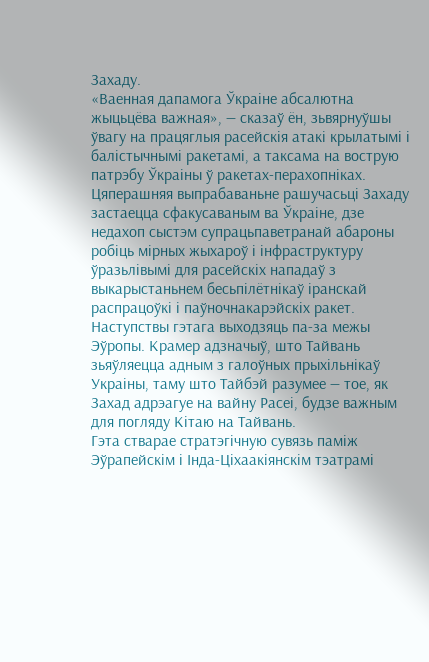Захаду.
«Ваенная дапамога Ўкраіне абсалютна жыцьцёва важная», — сказаў ён, зьвярнуўшы ўвагу на працяглыя расейскія атакі крылатымі і балістычнымі ракетамі, а таксама на вострую патрэбу Ўкраіны ў ракетах-перахопніках.
Цяперашняя выпрабаваньне рашучасьці Захаду застаецца сфакусаваным ва Ўкраіне, дзе недахоп сыстэм супрацьпаветранай абароны робіць мірных жыхароў і інфраструктуру ўразьлівымі для расейскіх нападаў з выкарыстаньнем бесьпілётнікаў іранскай распрацоўкі і паўночнакарэйскіх ракет.
Наступствы гэтага выходзяць па-за межы Эўропы. Крамер адзначыў, што Тайвань зьяўляецца адным з галоўных прыхільнікаў Украіны, таму што Тайбэй разумее — тое, як Захад адрэагуе на вайну Расеі, будзе важным для погляду Кітаю на Тайвань.
Гэта стварае стратэгічную сувязь паміж Эўрапейскім і Інда-Ціхаакіянскім тэатрамі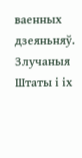ваенных дзеяньняў. Злучаныя Штаты і іх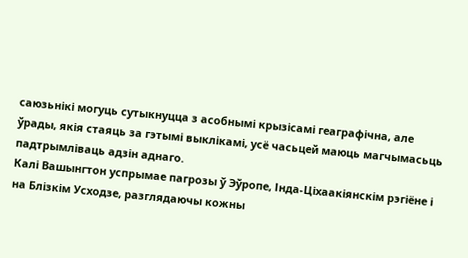саюзьнікі могуць сутыкнуцца з асобнымі крызісамі геаграфічна, але ўрады, якія стаяць за гэтымі выклікамі, усё часьцей маюць магчымасьць падтрымліваць адзін аднаго.
Калі Вашынгтон успрымае пагрозы ў Эўропе, Інда-Ціхаакіянскім рэгіёне і на Блізкім Усходзе, разглядаючы кожны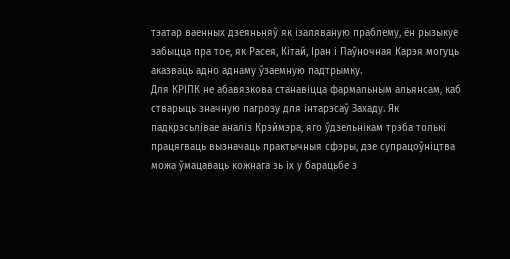тэатар ваенных дзеяньняў як ізаляваную праблему, ён рызыкуе забыцца пра тое, як Расея, Кітай, Іран і Паўночная Карэя могуць аказваць адно аднаму ўзаемную падтрымку.
Для КРІПК не абавязкова станавіцца фармальным альянсам, каб стварыць значную пагрозу для інтарэсаў Захаду. Як падкрэсьлівае аналіз Крэймэра, яго ўдзельнікам трэба толькі працягваць вызначаць практычныя сфэры, дзе супрацоўніцтва можа ўмацаваць кожнага зь іх у барацьбе з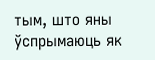тым, што яны ўспрымаюць як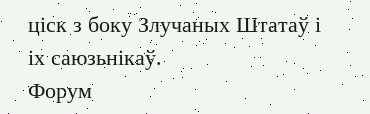ціск з боку Злучаных Штатаў і іх саюзьнікаў.
Форум